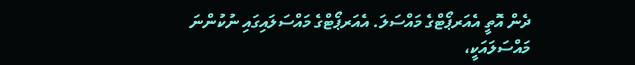ދެން އޮތީ އެއަރޕޯޓްގެ މައްސަލަ. އެއަރޕޯޓްގެ މައްސަލައިގައި ނުކުންނަ މައްސަލައަކީ،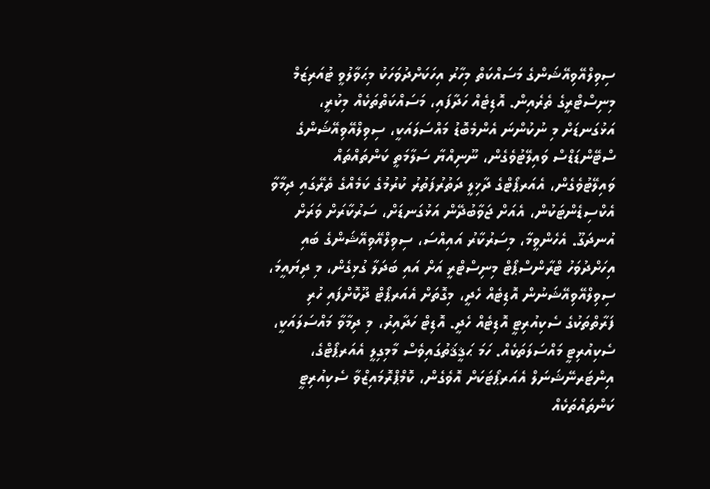ސިވިލްއޭވިއޭޝަންގެ މަސައްކަތް މިހާރު އިހަކަށްދުވަހަކު މިޙަވާލުވީ ޓުއަރިޒަމް މިނިސްޓްރީގެ ތެރެއިން. އޮޑިޓެއް ހަދާފައި، މަސައްކަތްތަކެއް މިކުރީ، އަޅުގަނޑަށް މި ނުކުންނަ އެންމެބޮޑު މައްސަލައަކީ، ސިވިލްއޭވިއޭޝަންގެ ސްޓޭންޑަޑްސް ވައިލޭޓުވެގެން، ނޫނިއްޔާ ސަލާމަތީ ކަންތައްތައް ވައިލޭޓުވެގެން، އެއަރޕޯޓްގެ ދާޚިލީ ދަތުރުފަތުރު ކުރުމުގެ ކަމެއްގެ ތެރޭގައި ދިމާވާ އެކްސިޑެންޓަކުން، އެއަށް ޖަވާބުދޭން އަޅުގަނޑަށް، ސަރުކާރަށް ވަރަށް އުނދަގޫ. އެހެންވީމާ، މިސަރުކާރު އައިއްސަ، ސިވިލްއޭވިއޭޝަންގެ ބައި އިހަށްދުވަހު ޓްރާންސްޕޯޓް މިނިސްޓްރީ އަށް އައި ބަދަލާ ގުޅިގެން، މި ދިޔައީމަ، ސިވިލްއޭވިއޭޝަނުން އޮޑިޓެއް ހެދީ، މިގޮތަށް އެއަރޕޯޓް ދޫކޮށްފައި ހުރި ފަރާތްތަކުގެ ސެކިއުރިޓީ އޮޑިޓެއް ހެދީ. އޮޑިޓް ހަދާއިރު، މި ދިމާވާ މައްސަލައަކީ، ސެކިއުރިޓީ މައްސަލަތަކެއް. ހަމަ ޙަޤީޤަތުގައިވެސް މާމިގިލީ އެއަރޕޯޓްގެ، އިންޓަރނޭޝަނަލް އެއަރޕޯޓަކަށް އޮވެގެން، ކޮމްޕްރޮމައިޒްވާ ސެކިއުރިޓީ ކަންތައްތަކެއް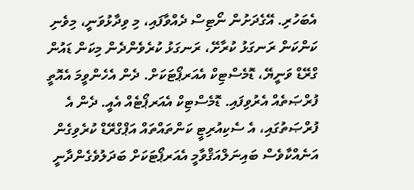އެބަހުރި. އޭގެދަށުން ނޯޓިސް ދެއްވާފައި، މި ވިދާޅުވަނީ، މިވެނި ކަންކަން ރަނގަޅު ކުރާށޭ، ރަނގަޅު ކުރެވެންދެން މިކަން ޑައުން ގްރޭޑް ވަނީޔޭ، ޑޮމެސްޓިކް އެއަރޕޯޓަކަށް. ދެން އެހެންވީމަ އެއޮތީ ފުރްޞަތެއް އެރުވިފައި. ޑޮމެސްޓިކް އެއަރޕޯޓެއް އެއީ. ދެން އެ ފުރްޞަތުގައި، އެ ސެކިއުރިޓީ ކަންތައްތައް އަޕްގްރޭޑް ކުރެވިގެން އަނެއްކާވެސް ބައިނަލްއަޤްވާމީ އެއަރޕޯޓަކަށް ބަދަލުވެގެންދާނީ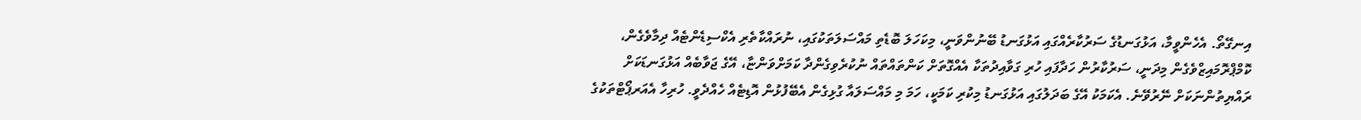އިނގޭތޯ. އެހެންވީމާ، އަޅުގަނޑުގެ ސަރުކާރެއްގައި އަޅުގަނޑު ބޭނުންވަނީ، މިކަހަލަ ބޮޑެތި މައްސަލަތަކުގައި، ނުރައްކާތެރި އެކްސިޑެންޓެއް ދިމާވެގެން، ކޮމްޕްރޮމައިޒްވެގެން މިދަނީ، ސަރުކާރުން ހަދާފައި ހުރި ގަވާއިދުތަކާ އެއްގޮތަށް ކަންތައްތައް ނުކުރެވިގެންދާ ކަމަށްވަންޏާ، އޭގެ ޖަވާބެއް އަޅުގަނޑަކަށް ރައްޔިތުންނަކަށް ނޭރުވޭނެ. އެކަމަކު އޭގެ ބަދަލުގައި އަޅުގަނޑު މިކުރި ކަމަކީ، ހަމަ މި މައްސަލައާ ގުޅިގެން އެބޭފުޅުން އޮޑިޓެއް ހެއްދެވީ. ހުރިހާ އެއަރޕޯޓްތަކުގެ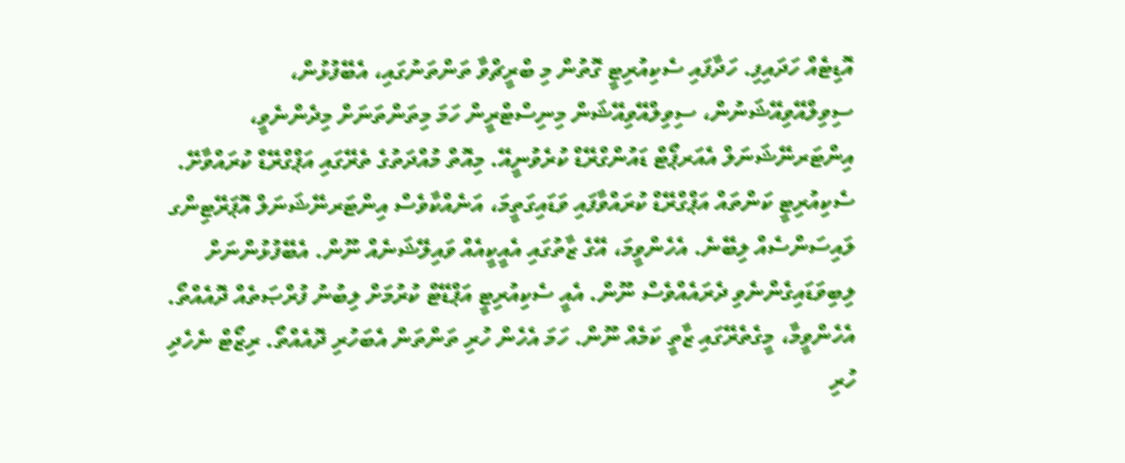އޮޑިޓެއް ހަދައިފި. ހަދާފައި ސެކިއުރިޓީ ގޮތުން މި ބްރީޗްވާ ތަންތަނުގައި، އެބޭފުޅުން، ސިވިލްއޭވިއޭޝަނުން، ސިވިލްއޭވިއޭޝަން މިނިސްޓްރީން ހަމަ މިތަންތަނަށް މިދެންނެވީ، އިންޓަރނޭޝަނަލް އެއަރޕޯޓް ޑައުންގްރޭޑް ކުރެވުނީއޭ. މިއޮތް މުއްދަތުގެ ތެރޭގައި އަޕްގްރޭޑް ކުރައްވާށޭ. ސެކިއުރިޓީ ކަންތައް އަޕްގްރޭޑް ކުރައްވާފައި ވަޑައިގަތީމަ، އަނެއްކާވެސް އިންޓަރނޭޝަނަލް އޮޕަރޭޓިންގ ލައިސަންސެއް ލިބޭނެ. އެހެންވީމަ، އޭގެ ޒާތުގައި އެއީކީއެއް ވައިލޭޝަނެއް ނޫން. އެބޭފުޅުންނަށް ލިބިވަޑައިގެންނެވި ދެރައެއްވެސް ނޫން. އެއީ ސެކިއުރިޓީ އަޕްޑޭޓް ކުރުމަށް ލިބުނު ފުރްޞަތެއް ދޮއެއްތޯ. އެހެންވީމާ، މީގެތެރޭގައި ޒާތީ ކަމެއް ނޫން. ހަމަ އެހެން ހުރި ތަންތަން އެބަހުރި ދޮއެއްތޯ. ރިޒޯޓް ނެހެދި ހުރި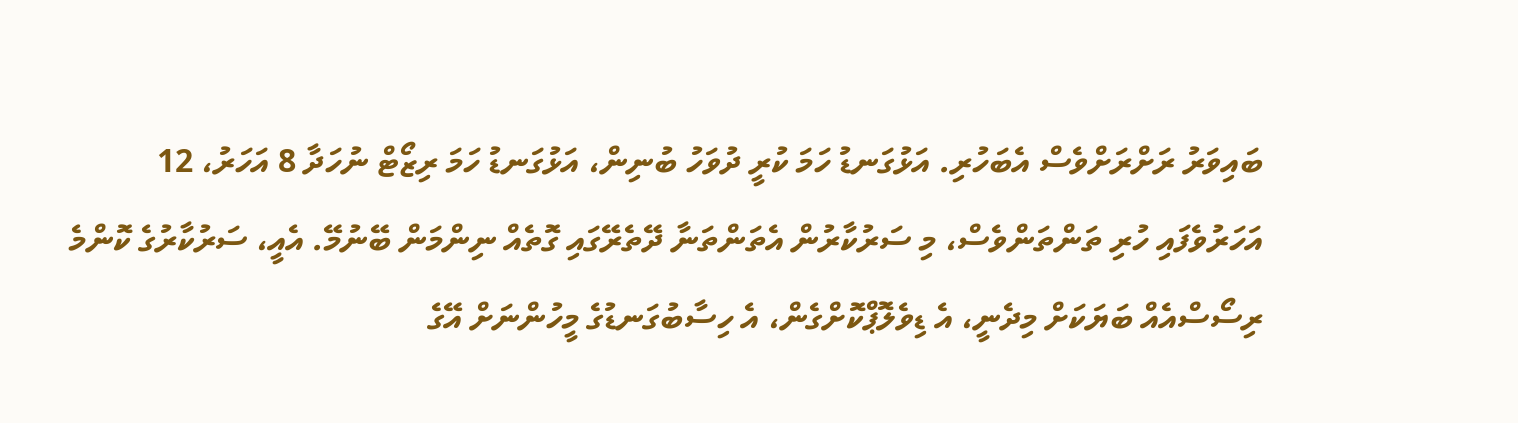ބައިވަރު ރަށްރަށްވެސް އެބަހުރި. އަޅުގަނޑު ހަމަ ކުރީ ދުވަހު ބުނިން، އަޅުގަނޑު ހަމަ ރިޒޯޓް ނުހަދާ 8 އަހަރު، 12 އަހަރުވެފައި ހުރި ތަންތަންވެސް، މި ސަރުކާރުން އެތަންތަނާ ދޭތެރޭގައި ގޮތެއް ނިންމަން ބޭނުމޭ. އެއީ، ސަރުކާރުގެ ކޮންމެ ރިސޯސްއެއް ބަޔަކަށް މިދެނީ، އެ ޑިވެލޮޕްކޮށްގެން، އެ ހިސާބުގަނޑުގެ މީހުންނަށް އޭގެ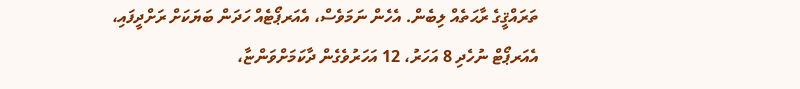ތަރައްޤީގެ ރާޙަތެއް ލިބެން. އެހެން ނަމަވެސް، އެއަރޕޯޓެއް ހަދަން ބަޔަކަށް ރަށްދީފައި، އެއަރޕޯޓް ނުހެދި 8 އަހަރު، 12 އަހަރުވެގެން ދާކަމަށްވަންޏާ،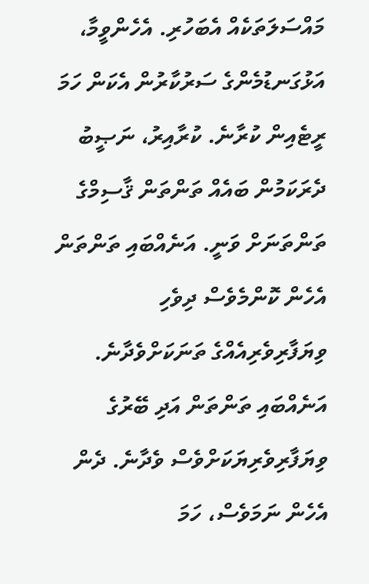މައްސަލަތަކެއް އެބަހުރި. އެހެންވީމާ، އަޅުގަނޑުމެންގެ ސަރުކާރުން އެކަން ހަމަ ރީޓެއިން ކުރާނެ. ކުރާއިރު، ނަޞީބު ދެރަކަމުން ބައެއް ތަންތަން ޤާސިމްގެ ތަންތަނަށް ވަނީ. އަނެއްބައި ތަންތަން އެހެން ކޮންމެވެސް ދިވެހި ވިޔަފާރިވެރިއެއްގެ ތަނަކަށްވެދާނެ. އަނެއްބައި ތަންތަން އަދި ބޭރުގެ ވިޔަފާރިވެރިޔަކަށްވެސް ވެދާނެ. ދެން އެހެން ނަމަވެސް، ހަމަ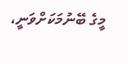މީގެ ބޭނުމަކަށްވަނީ،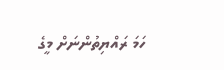ހަމަ ރައްޔިތުންނަށް މީގެ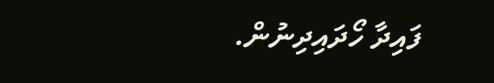ފައިދާ ހޯދައިދިނުން.